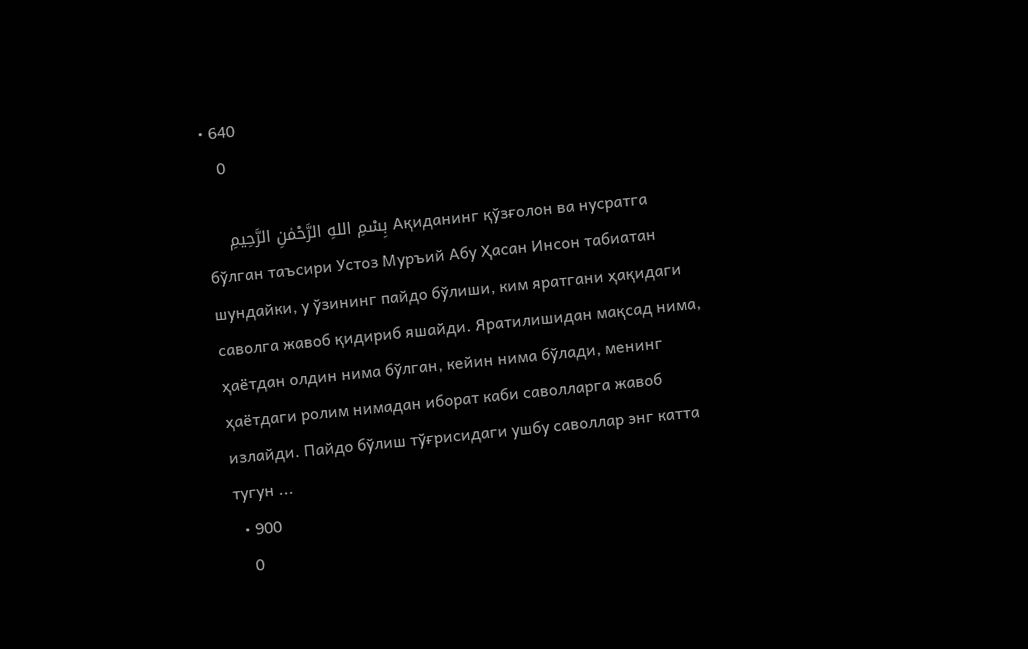• 640
    0

    بِسْمِ اللهِ الرَّحْمٰنِ الرَّحِيمِ Ақиданинг қўзғолон ва нусратга бўлган таъсири Устоз Муръий Абу Ҳасан Инсон табиатан шундайки, у ўзининг пайдо бўлиши, ким яратгани ҳақидаги саволга жавоб қидириб яшайди. Яратилишидан мақсад нима, ҳаётдан олдин нима бўлган, кейин нима бўлади, менинг ҳаётдаги ролим нимадан иборат каби саволларга жавоб излайди. Пайдо бўлиш тўғрисидаги ушбу саволлар энг катта тугун ...
  • 900
    0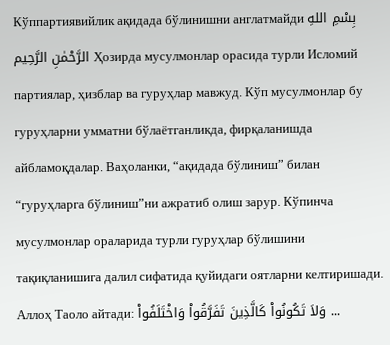Кўппартиявийлик ақидада бўлинишни англатмайди بِسْمِ اللهِ الرَّحْمٰنِ الرَّحِيم Ҳозирда мусулмонлар орасида турли Исломий партиялар, ҳизблар ва гуруҳлар мавжуд. Кўп мусулмонлар бу гуруҳларни умматни бўлаётганликда, фирқаланишда айбламоқдалар. Ваҳоланки, “ақидада бўлиниш” билан “гуруҳларга бўлиниш”ни ажратиб олиш зарур. Кўпинча мусулмонлар ораларида турли гуруҳлар бўлишини тақиқланишига далил сифатида қуйидаги оятларни келтиришади. Аллоҳ Таоло айтади: وَلاَ تَكُونُواْ كَالَّذِينَ تَفَرَّقُواْ وَاخْتَلَفُواْ ...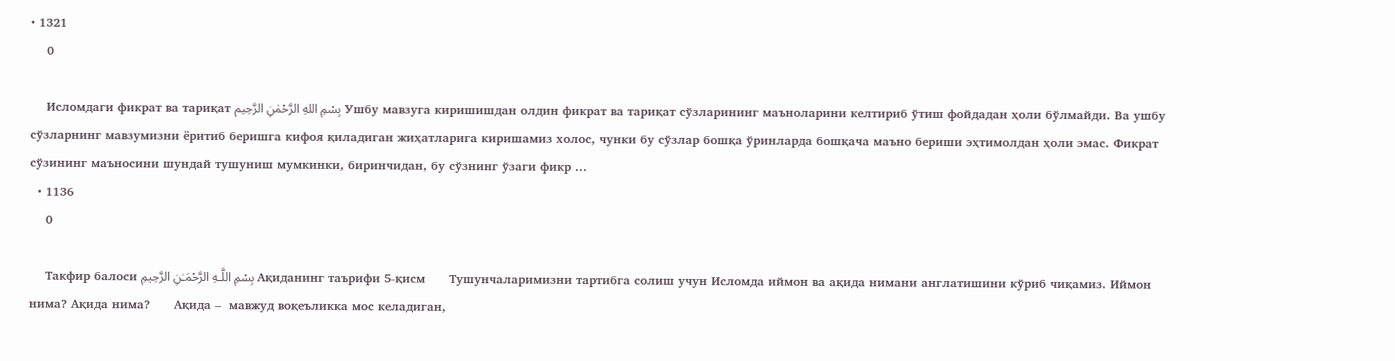• 1321
    0

    Исломдаги фикрат ва тариқат بِسْمِ اللهِ الرَّحْمٰنِ الرَّحِيم Ушбу мавзуга киришишдан олдин фикрат ва тариқат сўзларининг маъноларини келтириб ўтиш фойдадан ҳоли бўлмайди. Ва ушбу сўзларнинг мавзумизни ёритиб беришга кифоя қиладиган жиҳатларига киришамиз холос, чунки бу сўзлар бошқа ўринларда бошқача маъно бериши эҳтимолдан ҳоли эмас. Фикрат сўзининг маъносини шундай тушуниш мумкинки, биринчидан, бу сўзнинг ўзаги фикр ...
  • 1136
    0

    Такфир балоси بِسْمِ اللَّـهِ الرَّحْمَـٰنِ الرَّحِيمِ Ақиданинг таърифи 5-қисм      Тушунчаларимизни тартибга солиш учун Исломда иймон ва ақида нимани англатишини кўриб чиқамиз. Иймон нима? Ақида нима?      Ақида –  мавжуд воқеъликка мос келадиган,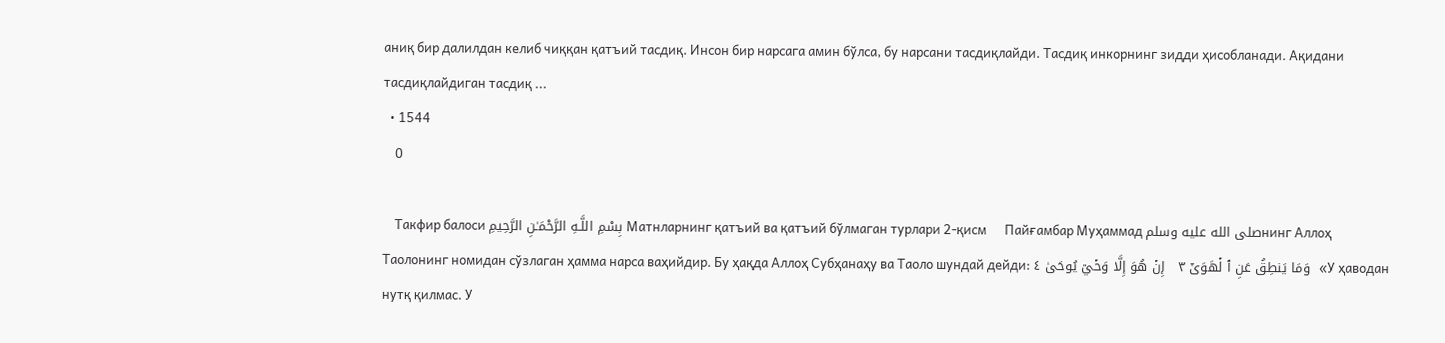аниқ бир далилдан келиб чиққан қатъий тасдиқ. Инсон бир нарсага амин бўлса, бу нарсани тасдиқлайди. Тасдиқ инкорнинг зидди ҳисобланади. Ақидани тасдиқлайдиган тасдиқ ...
  • 1544
    0

    Такфир балоси بِسْمِ اللَّـهِ الرَّحْمَـٰنِ الرَّحِيمِ Матнларнинг қатъий ва қатъий бўлмаган турлари 2-қисм      Пайғамбар Муҳаммад صلى الله عليه وسلمнинг Аллоҳ Таолонинг номидан сўзлаган ҳамма нарса ваҳийдир. Бу ҳақда Аллоҳ Субҳанаҳу ва Таоло шундай дейди: وَمَا يَنطِقُ عَنِ ٱ لۡهَوَىٰٓ ٣   إِنۡ هُوَ إِلَّا وَحۡيٞ يُوحَىٰ ٤  «У ҳаводан нутқ қилмас. У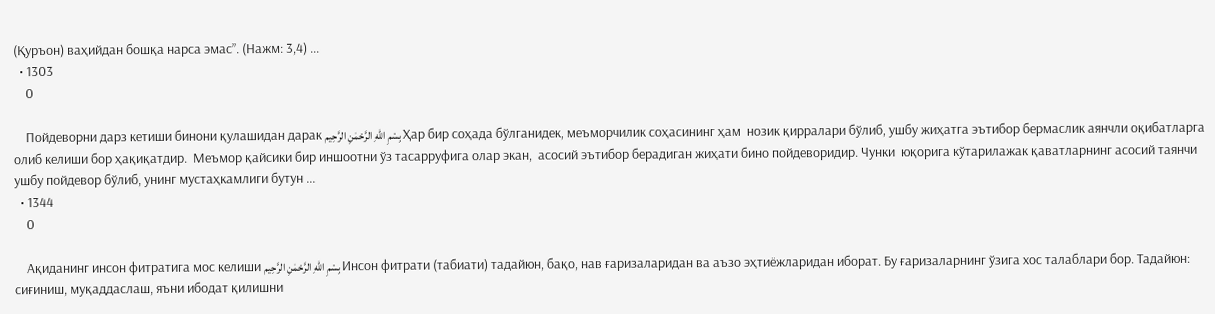(Қуръон) ваҳийдан бошқа нарса эмас”. (Нажм: 3,4) ...
  • 1303
    0

    Пойдеворни дарз кетиши бинони қулашидан дарак بِسْمِ اللهِ الرَّحْمٰنِ الرَّحِيم Ҳар бир соҳада бўлганидек, меъморчилик соҳасининг ҳам  нозик қирралари бўлиб, ушбу жиҳатга эътибор бермаслик аянчли оқибатларга олиб келиши бор ҳақиқатдир.  Меъмор қайсики бир иншоотни ўз тасарруфига олар экан,  асосий эътибор берадиган жиҳати бино пойдеворидир. Чунки  юқорига кўтарилажак қаватларнинг асосий таянчи ушбу пойдевор бўлиб, унинг мустаҳкамлиги бутун ...
  • 1344
    0

    Ақиданинг инсон фитратига мос келиши بِسْمِ اللهِ الرَّحْمٰنِ الرَّحِيم Инсон фитрати (табиати) тадайюн, бақо, нав ғаризаларидан ва аъзо эҳтиёжларидан иборат. Бу ғаризаларнинг ўзига хос талаблари бор. Тадайюн: сиғиниш, муқаддаслаш, яъни ибодат қилишни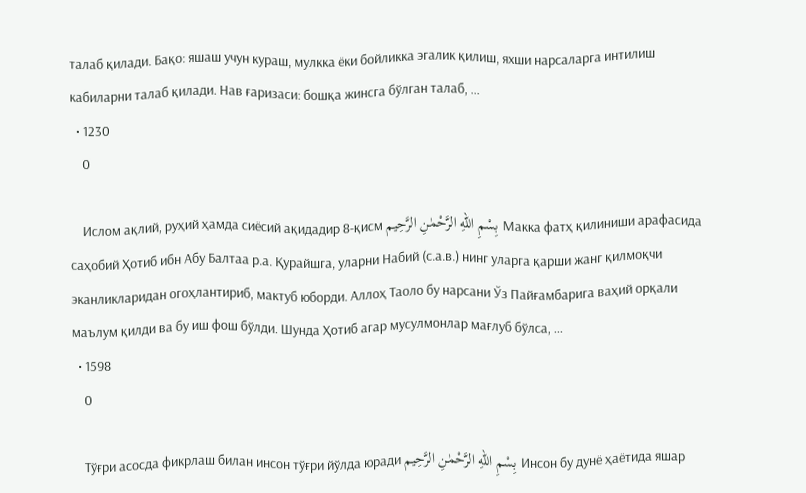талаб қилади. Бақо: яшаш учун кураш, мулкка ёки бойликка эгалик қилиш, яхши нарсаларга интилиш кабиларни талаб қилади. Нав ғаризаси: бошқа жинсга бўлган талаб, ...
  • 1230
    0

    Ислом ақлий, руҳий ҳамда сиёсий ақидадир 8-қисм بِسْمِ اللهِ الرَّحْمٰنِ الرَّحِيم Макка фатҳ қилиниши арафасида саҳобий Ҳотиб ибн Абу Балтаа р.а. Қурайшга, уларни Набий (с.а.в.) нинг уларга қарши жанг қилмоқчи эканликларидан огоҳлантириб, мактуб юборди. Аллоҳ Таоло бу нарсани Ўз Пайғамбарига ваҳий орқали маълум қилди ва бу иш фош бўлди. Шунда Ҳотиб агар мусулмонлар мағлуб бўлса, ...
  • 1598
    0

    Тўғри асосда фикрлаш билан инсон тўғри йўлда юради بِسْمِ اللهِ الرَّحْمٰنِ الرَّحِيم Инсон бу дунё ҳаётида яшар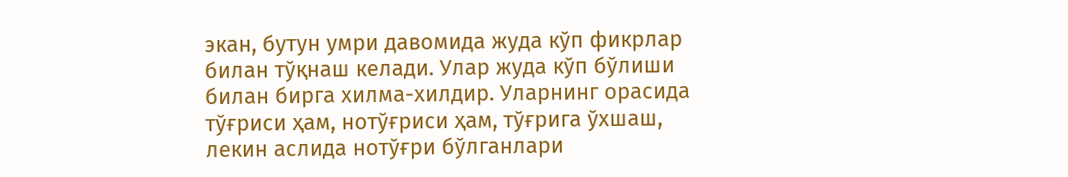экан, бутун умри давомида жуда кўп фикрлар билан тўқнаш келади. Улар жуда кўп бўлиши билан бирга хилма-хилдир. Уларнинг орасида тўғриси ҳам, нотўғриси ҳам, тўғрига ўхшаш, лекин аслида нотўғри бўлганлари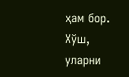ҳам бор. Хўш, уларни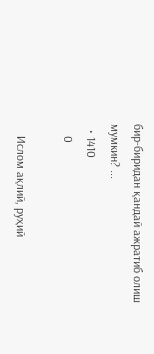бир-биридан қандай ажратиб олиш мумкин? ...
  • 1410
    0

    Ислом ақлий, руҳий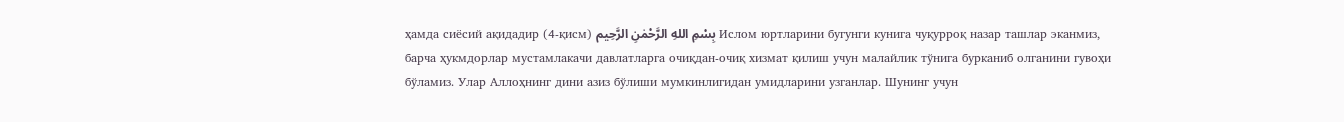ҳамда сиёсий ақидадир (4-қисм) بِسْمِ اللهِ الرَّحْمٰنِ الرَّحِيم Ислом юртларини бугунги кунига чуқурроқ назар ташлар эканмиз, барча ҳукмдорлар мустамлакачи давлатларга очиқдан-очиқ хизмат қилиш учун малайлик тўнига бурканиб олганини гувоҳи бўламиз. Улар Аллоҳнинг дини азиз бўлиши мумкинлигидан умидларини узганлар. Шунинг учун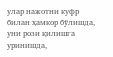улар нажотни куфр билан ҳамкор бўлишда, уни рози қилишга уринишда,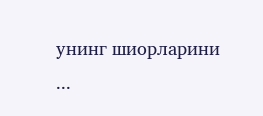унинг шиорларини ...